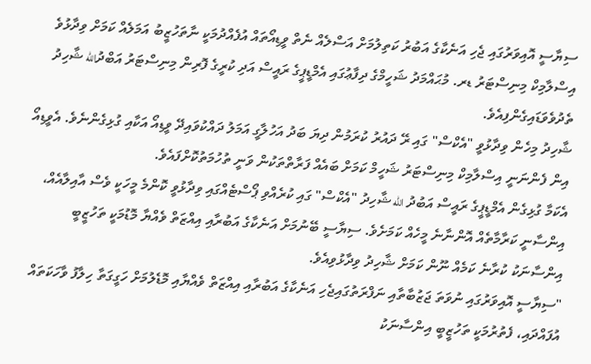ސިޔާސީ އޮއިވަރުގައި ޖެހި އަނެކާގެ އަބުރު ކަތިލުމަށް އަސްލެއް ނެތް ވީޑިއޯތައް އުފެއްދުމަކީ ނާތަހުޒީބު އަމަލެއް ކަމަށް ވިދާޅުވެ އިސްލާމިކް މިނިސްޓަރު ޑރ. މުޙައްމަދު ޝަހީމްގެ ދިފާޢުގައި އެމްޑީޕީގެ ރައީސް އަދި ކުރީގެ ފޮރިން މިނިސްޓަރު އަބްދުالله ޝާހިދު ތެދުވެވަޑައިގެންފިއެވެ.
ޝާހިދު މިހެން ވިދާޅުވީ "އެކްސް" ގައި ރޭ ދައުރު ކުރަމުން ދިޔަ ބަދު އަހުލާގީ އަމަލު ދައްކުވައިދޭ ވީޑިއޯ އަކާއި ގުޅިގެންނެވެ. އެވީޑިއޯ އިން ފެންނަނީ އިސްލާމިކް މިނިސްޓަރު ޝަހީމް ކަމަށް ބައެއް ފަރާތްތަކުން ވަނީ ތުހުމަތުކޮށްފައެވެ.
އެކަމާ ގުޅިގެން އެމްޑީޕީގެ ރައީސް އަބުދު الله ޝާހިދު "އެކްސް" ގައި ކުރެއްވި ޕޯސްޓެއްގައި ވިދާޅުވީ ކޮންމެ މީހަކީ ވެސް އާއިލާއެއް، އިންސާނީ ކަރާމާތެއް އޮންނާނެ މީހެއް ކަމަށެވެ. ސިޔާސީ ބޭނުމަށް އަނެކާގެ އަބުރާއި އިއްޒަތް ވެއްޔާ މޮޑުމަކީ ތަހުޒީބީ އިންސާނަކު ކުރާނެ ކަމެއް ނޫން ކަމަށް ޝާހިދު ވިދާޅުވިއެވެ.
"ސިޔާސީ އޮއިވަރުގައި ނުވަތަ ޖަޒުބާތާއި ނަފްރަތުގައިޖެހި އަނެކާގެ އަބުރާއި އިއްޒަތް ވެއްޔާއި މޮޑެލުމަށް ހަގީގަތާ ހިލާފު ވާހަކަތައް އުފައްދައި، ފެތުރުމަކީ ތަހުޒީބީ އިންސާނަކު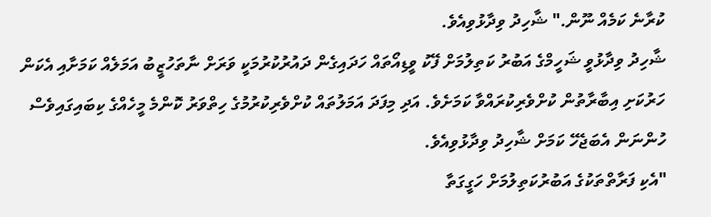ކުރާނެ ކަމެއް ނޫން." ޝާހިދު ވިދާޅުވިއެވެ.
ޝާހިދު ވިދާޅުވީ ޝަހީމްގެ އަބުރު ކަތިލުމަށް ފޭކު ވީޑިއޯތައް ހަދައިގެން ދައުރުކުރުމަކީ ވަރަށް ނާތަހުޒީބު އަމަލެއް ކަމަށާއި އެކަން ހަރުކަށި އިބާރާތުން ކުށްވެރިކުރައްވާ ކަމަށެވެ. އަދި މިފަދަ އަމަލުތައް ކުށްވެރިކުރުމުގެ ހިތްވަރު ކޮންމެ މީހެއްގެ ކިބައިގައިވެސް ހުންނަން އެބަޖެހޭ ކަމަށް ޝާހިދު ވިދާޅުވިއެވެ.
"އެކި ފަރާތްތަކުގެ އަބުރުކަތިލުމަށް ހަގީގަތާ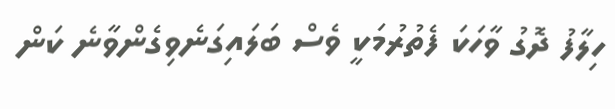ހިލާފު ދޮގު ވާހަކަ ފެތުރުމަކީ ވެސް ބަލައިގަނެވިގެންވާނެ ކަން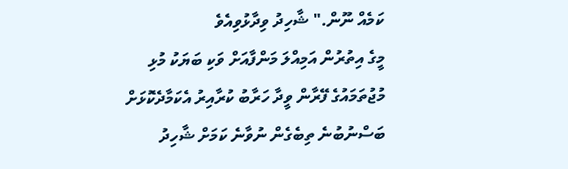ކަމެއް ނޫން." ޝާހިދު ވިދާޅުވިއެވެ
މީގެ އިތުރުން އަމިއްލަ މަންފާއަށް ވަކި ބަޔަކު މުޅި މުޖުތަމައުގެ ފޭރާން ވީދާ ހަރާބު ކުރާއިރު އެކަމާދެކޮޅަށް ބަސްނުބުނެ ތިބެގެން ނުވާނެ ކަމަށް ޝާހިދު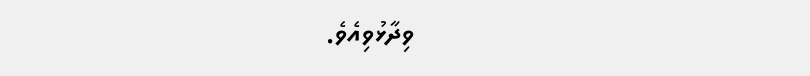ވިދާޅުވިއެވެ.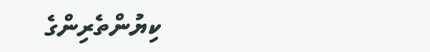ކިޔުންތެރިންގެ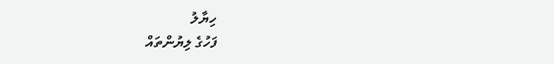ހިޔާލު
ފަހުގެ ލިޔުންތައް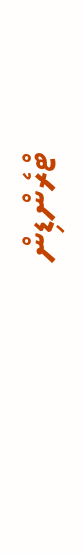ޓްރެންޑިން